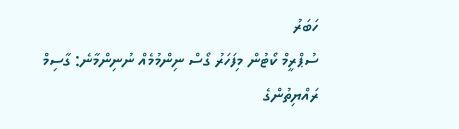ހަބަރު
ސުޕްރީމް ކޯޓުން މިފަހަރު ގޯސް ނިންމުމެއް ނުނިންމާނެ: ގާސިމް
ރައްޔިތުންގެ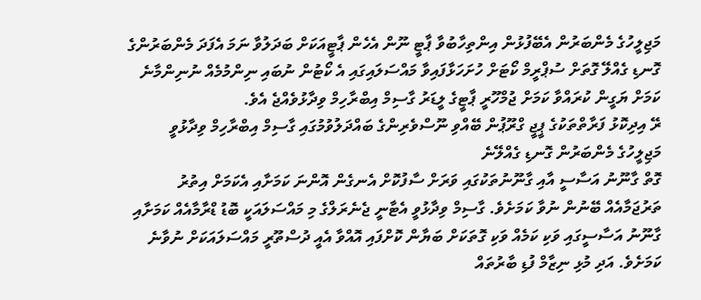މަޖިލީހުގެ މެންބަރުން އެބޭފުޅުން އިންތިހާބުވާ ޕާޓީ ނޫން އެހެން ޕާޓީއަކަށް ބަދަލުވާ ނަމަ އެފަދަ މެންބަރުންގެ ގޮނޑި ގެއްލޭ ގޮތަށް ސުޕްރީމް ކޯޓަށް ހުށަހަޅާފައިވާ މައްސަލައިގައި އެ ކޯޓުން ނުބައި ނިންމުމެއް ނުނިންމާނެ ކަމަށް ޔަގީން ކުރައްވާ ކަމަށް ޖުމްހޫރީ ޕާޓީގެ ލީޑަރު ގާސިމް އިބްރާހިމް ވިދާޅުވެއްޖެ އެވެ.
ރޭ އިދިކޮޅު ފަރާތްތަކުގެ ޕީޖީ ގްރޫޕުން ބޭއްވި ނޫސްވެރިންގެ ބައްދަލުވުމުގައި ގާސިމް އިބްރާހިމް ވިދާޅުވީ މަޖިލީހުގެ މެންބަރުން ގޮނޑި ގެއްލޭނެ
ގޮތް ގާނޫނު އަސާސީ އާއި ގާނޫނުތަކުގައި ވަރަށް ސާފުކޮށް އެނގެން އޮންނަ ކަމަށާއި އެކަމަށް އިތުރު ތަރުޖަމާއެއް ބޭނުން ނުވާ ކަމަށެވެ. ގާސިމް ވިދާޅުވީ އެޓާނީ ޖެނެރަލްގެ މި މައްސަލައަކީ ބޮޑު ޑްރާމާއެއް ކަމަށާއި ގާނޫނު އަސާސީގައި ވަކި ކަމެއް ވަކި ގޮތަކަށް ބަޔާން ކޮށްފައި އޮއްވާ އެއީ ދުސްތޫރީ މައްސަލައަކަށް ނުވާނެ ކަމަށެވެ. އަދި މުޅި ނިޒާމް ފުޑި ބާރުތައް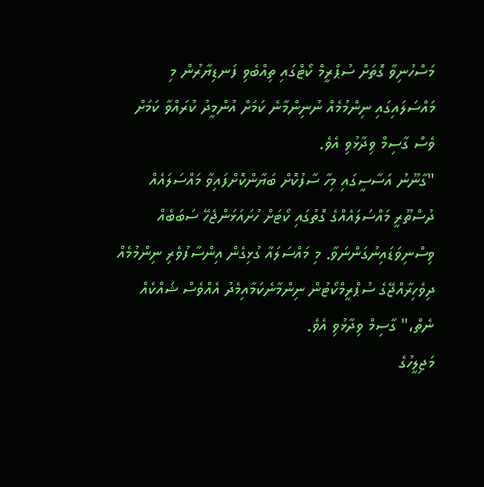މަސްހުނިވާ ގޮތަށް ސުޕްރީމް ކޯޓްގައި ތިއްބެވި ފަނޑިޔާރުން މި މައްސަލައިގައި ނިންމުމެއް ނުނިންމާނެ ކަމަށް އުންމީދު ކުރައްވާ ކަމަށް ވެސް ގާސިމް ވިދާޅުވި އެވެ.
"ގާނޫނު އަސާސީގައި މިހާ ސާފުކޮށް ބަޔާންކޮށްފައިވާ މައްސަލައެއް ދުސްތޫރީ މައްސަލައެއްގެ ގޮތުގައި ކޯޓަށް ހުށައަޅަންޖެހޭ ސަބަބެއް ވިސްނިވަޑައިނުގަންނަވާ. މި މައްސަލައާ ގުޅިގެން އިންސާފުވެރި ނިންމުމެއް ދިވެހިރާއްޖޭގެ ސުޕްރީމްކޯޓުން ނިންމާނެކަމާއިމެދު އެއްވެސް ޝައްކެއް ނެތް،" ގާސިމް ވިދާޅުވި އެވެ.
މަޖިލީހުގެ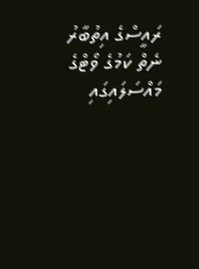ރައީސްގެ އިތުބާރު ނެތް ކަމުގެ ވޯޓްގެ މައްސަލައިގައި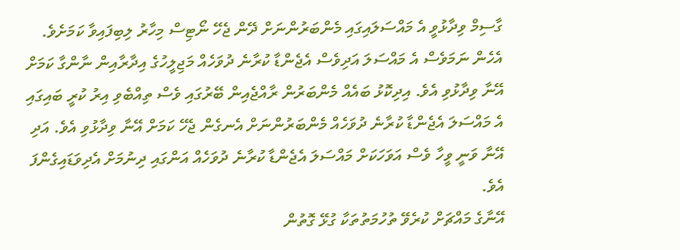ގާސިމް ވިދާޅުވީ އެ މައްސަލައިގައި މެންބަރުންނަށް ދޭން ޖެހޭ ނޯޓިސް މިހާރު ލިބިފައިވާ ކަމަށެވެ. އެހެން ނަމަވެސް އެ މައްސަލަ އަދިވެސް އެޖެންޑާ ކުރާނެ ދުވަހެއް މަޖިލީހުގެ އިދާރާއިން ނާންގާ ކަމަށް އޭނާ ވިދާޅުވި އެވެ. އިދިކޮޅު ބައެއް މެންބަރުން ރާއްޖެއިން ބޭރުގައި ވެސް ތިއްބެވި އިރު ކުރީ ބައިގައި އެ މައްސަލަ އެޖެންޑާ ކުރާނެ ދުވަހެއް މެންބަރުންނަށް އެނގެން ޖެހޭ ކަމަށް އޭނާ ވިދާޅުވި އެވެ. އަދި އޭނާ ވަނީ ވީހާ ވެސް އަވަހަކަށް މައްސަލަ އެޖެންޑާ ކުރާނެ ދުވަހެއް އަންގައި ދިނުމަށް އެދިވަޑައިގެންފަ އެވެ.
އޭނާގެ މައްޗަށް ކުރެވޭ ތުހުމަތުތަކާ ގުޅޭ ގޮތުން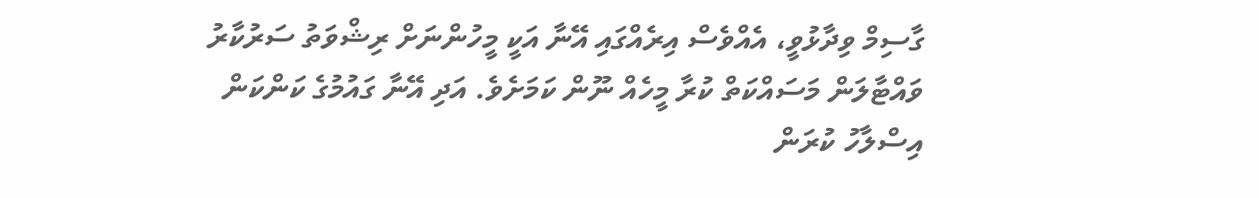ގާސިމް ވިދާޅުވީ، އެއްވެސް އިރެއްގައި އޭނާ އަކީ މީހުންނަށް ރިޝްވަތު ސަރުކާރު ވައްޓާލަން މަސައްކަތް ކުރާ މީހެއް ނޫން ކަމަށެވެ. އަދި އޭނާ ގައުމުގެ ކަންކަން އިސްލާހު ކުރަން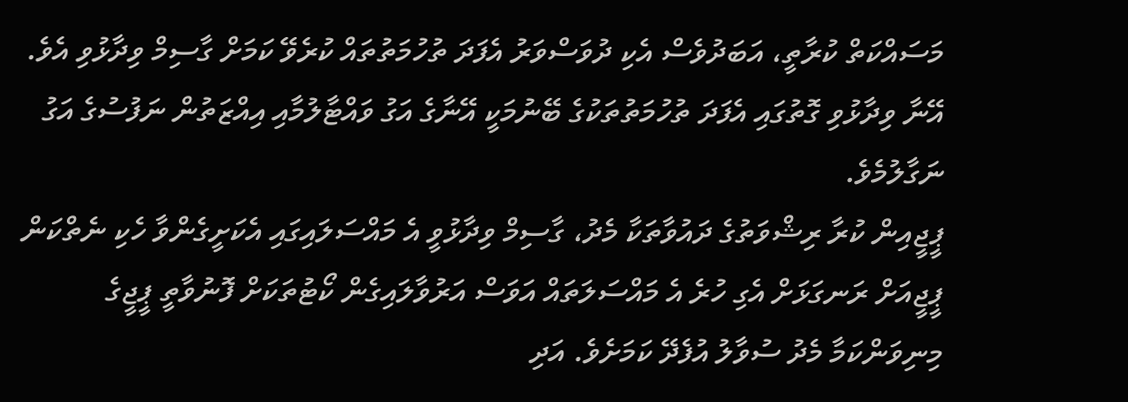މަސައްކަތް ކުރާތީ، އަބަދުވެސް އެކި ދުވަސްވަރު އެފަދަ ތުހުމަތުތައް ކުރެވޭ ކަމަށް ގާސިމް ވިދާޅުވި އެވެ. އޭނާ ވިދާޅުވި ގޮތުގައި އެފަދަ ތުހުމަތުތަކުގެ ބޭނުމަކީ އޭނާގެ އަގު ވައްޓާލުމާއި އިއްޒަތުން ނަފުސުގެ އަގު ނަގާލުމެވެ.
ޕީޖީއިން ކުރާ ރިޝްވަތުގެ ދައުވާތަކާ މެދު، ގާސިމް ވިދާޅުވީ އެ މައްސަލައިގައި އެކަށީގެންވާ ހެކި ނެތްކަން ޕީޖީއަށް ރަނގަޅަށް އެގި ހުރެ އެ މައްސަލަތައް އަވަސް އަރުވާލައިގެން ކޯޓުތަކަށް ފޮނުވާތީ ޕީޖީގެ މިނިވަންކަމާ މެދު ސުވާލު އުފެދޭ ކަމަށެވެ. އަދި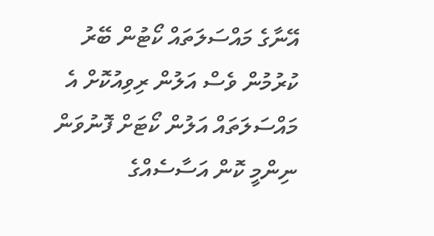އޭނާގެ މައްސަލަތައް ކޯޓުން ބޭރު ކުރުމުން ވެސް އަލުން ރިވިއުކޮށް އެ މައްސަލަތައް އަލުން ކޯޓަށް ފޮނުވަން ނިންމީ ކޮން އަސާސެއްގެ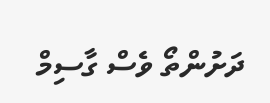ދަށުންތޯ ވެސް ގާސިމް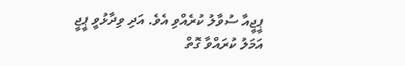ޕީޖީއާ ސުވާލު ކުރެއްވި އެވެ. އަދި ވިދާޅުވީ ޕީޖީ އަމަލު ކުރައްވާ ގޮތް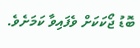ބޮޑު ޖޯކަކަށް ވެފައިވާ ކަމަށެވެ.